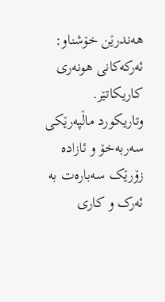هەندرێن خۆشناو: ئەرکەکانی هونەری کاریکاتێر.
وتاریکورد ماڵپەرێکی سەربەخۆ و ئازادە
زۆرێک سەبارەت بە ئەرک و کاری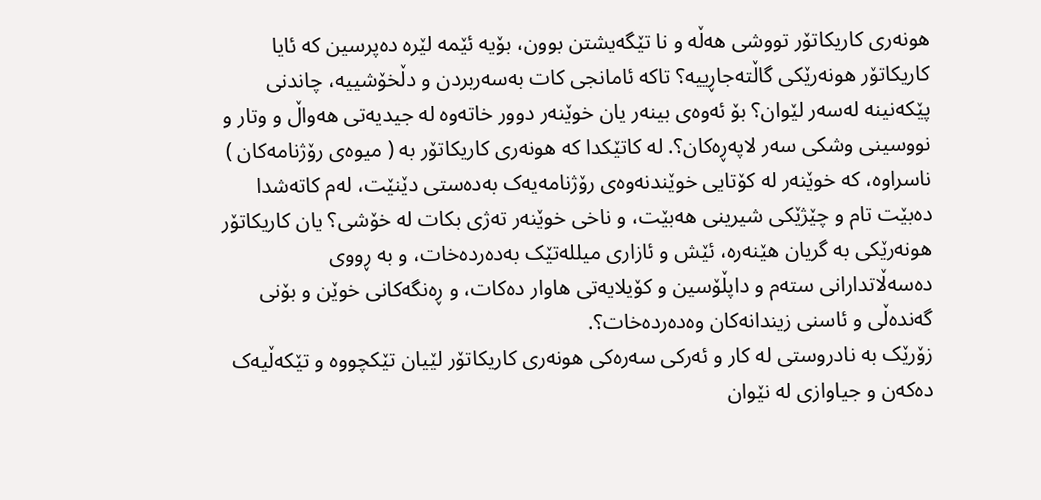هونەری کاریکاتۆر تووشی هەڵە و نا تێگەیشتن بوون، بۆیە ئێمە لێرە دەپرسین کە ئایا کاریکاتۆر هونەرێکی گاڵتەجاڕییە؟ تاکە ئامانجی کات بەسەربردن و دڵخۆشییە، چاندنی پێکەنینە لەسەر لێوان؟ بۆ ئەوەی بینەر یان خوێنەر دوور خاتەوە لە جیدیەتی هەواڵ و وتار و نووسینی وشکی سەر لاپەڕەکان؟. لە کاتێکدا کە هونەری کاریکاتۆر بە ( میوەی رۆژنامەکان ) ناسراوە، کە خوێنەر لە کۆتایی خوێندنەوەی رۆژنامەیەک بەدەستی دێنێت، لەم کاتەشدا دەبێت تام و چێژێکی شیرینی هەبێت، و ناخی خوێنەر تەژی بکات لە خۆشی؟ یان کاریکاتۆر هونەرێکی بە گریان هێنەرە، ئێش و ئازاری میللەتێک بەدەردەخات، و بە ڕووی دەسەڵاتدارانی ستەم و داپڵۆسین و کۆیلایەتی هاوار دەکات، و ڕەنگەکانی خوێن و بۆنی گەندەڵی و ئاسنی زیندانەکان وەدەردەخات؟.
زۆرێک بە نادروستی لە کار و ئەرکی سەرەکی هونەری کاریکاتۆر لێیان تێکچووە و تێکەڵیەک دەکەن و جیاوازی لە نێوان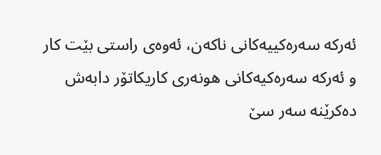ئەرکە سەرەکییەکانی ناکەن، ئەوەی راستی بێت کار و ئەرکە سەرەکیەکانی هونەری کاریکاتۆر دابەش دەکرێنە سەر سێ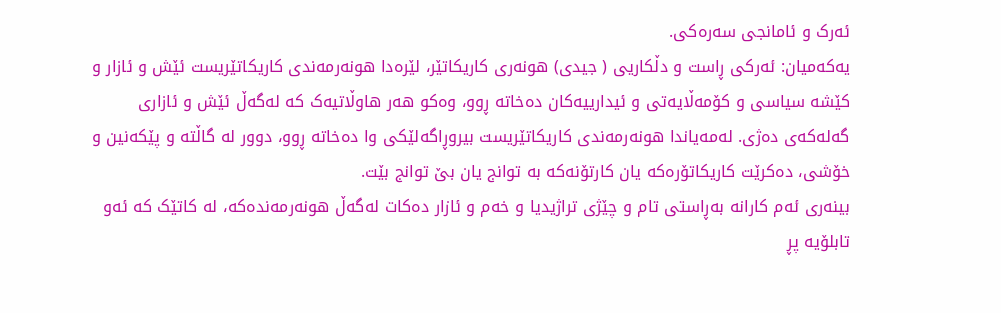ئەرک و ئامانجی سەرەکی.
یەکەمیان: ئەرکی ڕاست و دڵکاریی ( جیدی) هونەری کاریکاتێر، لێرەدا هونەرمەندی کاریکاتێریست ئێش و ئازار و کێشە سیاسی و کۆمەڵایەتی و ئیدارییەکان دەخاتە ڕوو، وەکو هەر هاوڵاتیەک کە لەگەڵ ئێش و ئازاری گەلەکەی دەژی. لەمەیاندا هونەرمەندی کاریکاتێریست بیروڕاگەلێکی وا دەخاتە ڕوو، دوور لە گاڵتە و پێکەنین و خۆشی، دەکرێت کاریکاتۆرەکە یان کارتۆنەکە بە توانج یان بێ توانج بێت.
بینەری ئەم کارانە بەڕاستی تام و چێژی تراژیدیا و خەم و ئازار دەکات لەگەڵ هونەرمەندەکە، لە کاتێک کە ئەو تابلۆیە پڕ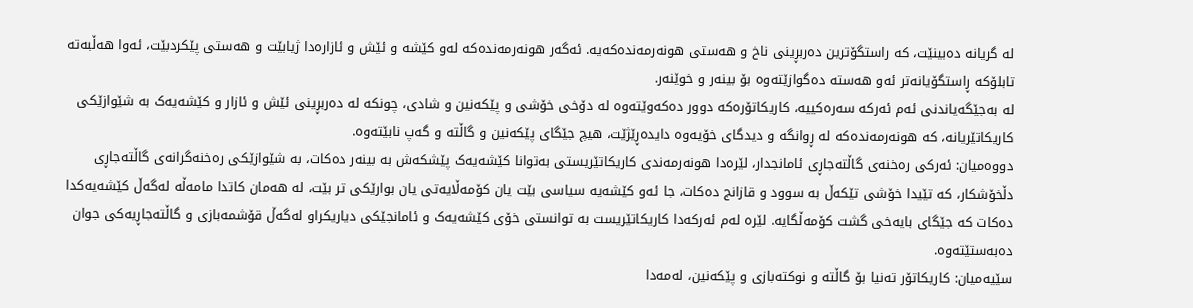لە گریانە دەبینێت، کە راستگۆترین دەربڕینی ناخ و هەستی هونەرمەندەکەیە. ئەگەر هونەرمەندەکە لەو کێشە و ئێش و ئازارەدا ژیابێت و هەستی پێکردبێت، ئەوا هەڵبەتە تابلۆکە ڕاستگۆیانەتر ئەو هەستە دەگوازێتەوە بۆ بینەر و خوێنەر.
لە بەجێگەیاندنی ئەم ئەرکە سەرەکییە، کاریکاتۆرەکە دوور دەکەوێتەوە لە دۆخی خۆشی و پێکەنین و شادی، چونکە لە دەربڕینی ئێش و ئازار و کێشەیەک بە شێوازێکی کاریکاتێریانە، کە هونەرمەندەکە لە ڕوانگە و دیدگای خۆیەوە دایدەڕێژێت، هیچ جێگای پێکەنین و گاڵتە و گەپ نابێتەوە.
دووەمیان: ئەرکی رەخنەی گاڵتەجاڕی ئامانجدار، لێرەدا هونەرمەندی کاریکاتێریستی بەتوانا کێشەیەک پێشکەش بە بینەر دەکات، بە شێوازێکی رەخنەگرانەی گاڵتەجاڕی دڵخۆشکار، کە تێیدا خۆشی تێکەڵ بە سوود و قازانج دەکات، جا ئەو کێشەیە سیاسی بێت یان کۆمەڵایەتی یان بوارێکی تر بێت، لە هەمان کاتدا مامەڵە لەگەڵ کێشەیەکدا دەکات کە جێگای بایەخی گشت کۆمەڵگایە. لێرە لەم ئەرکەدا کاریکاتێریست بە توانستی خۆی کێشەیەک و ئامانجێکی دیاریکراو لەگەڵ قۆشمەبازی و گاڵتەجاڕیەکی جوان دەبەستێتەوە.
سێیەمیان: کاریکاتۆر تەنیا بۆ گاڵتە و نوکتەبازی و پێکەنین، لەمەدا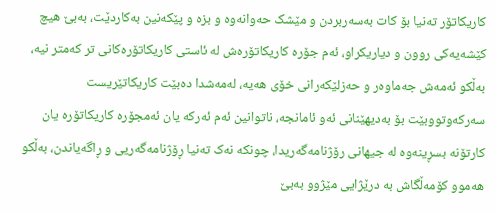کاریکاتۆر تەنیا بۆ کات بەسەربردن و مێشک حەوانەوە و بزە و پێکەنین بەکاردێت، بەبێ هیچ کێشەیەکی روون و دیاریکراو، ئەم جۆرە کاریکاتۆرەش لە ئاستی کاریکاتۆرەکانی تر کەمتر نیە، بەڵکو ئەمەش جەماوەر و حەزلێکەرانی خۆی هەیە، لەمەشدا دەبێت کاریکاتێریست سەرکەوتووبێت بۆ بەدیهێنانی ئەو ئامانجە، ناتوانین ئەم ئەرکە یان ئەمجۆرە کاریکاتۆرە یان کارتۆنە بسڕینەوە لە جیهانی رۆژنامەگەریدا، چونکە نەک تەنیا ڕۆژنامەگەریی و ڕاگەیاندن، بەڵکو هەموو کۆمەڵگاش بە درێژایی مێژوو بەبێ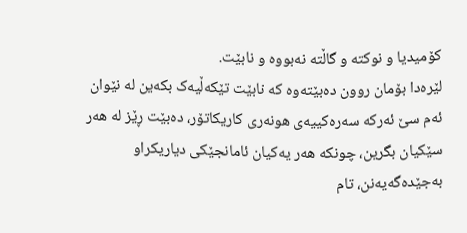کۆمیدیا و نوکتە و گاڵتە نەبووە و نابێت.
لێرەدا بۆمان روون دەبێتەوە کە نابێت تێکەڵیەک بکەین لە نێوان ئەم سێ ئەرکە سەرەکییەی هونەری کاریکاتۆر، دەبێت ڕێز لە هەر سێکیان بگرین، چونکە هەر یەکیان ئامانجێکی دیاریکراو بەجێدەگەیەنن، تام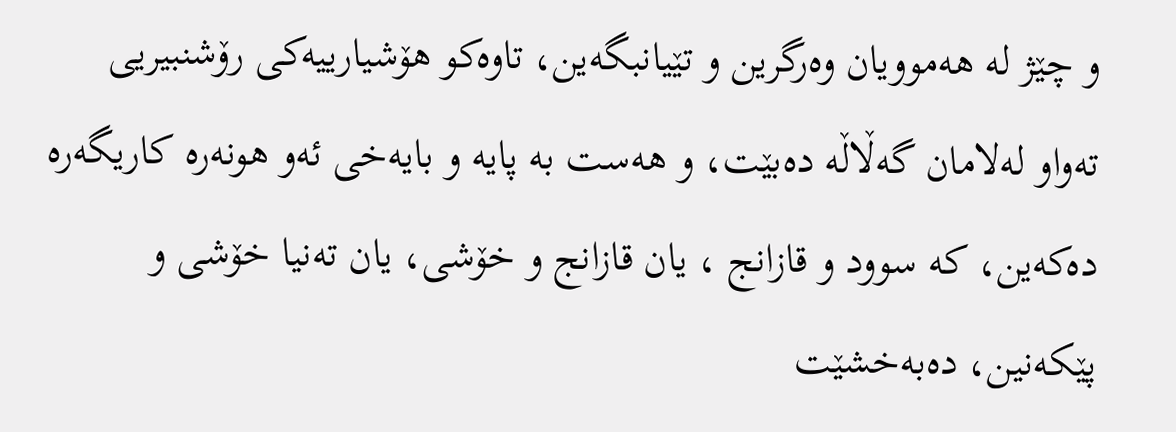و چێژ لە هەموویان وەرگرین و تێیانبگەین، تاوەکو هۆشیارییەکی رۆشنبیریی تەواو لەلامان گەڵاڵە دەبێت، و هەست بە پایە و بایەخی ئەو هونەرە کاریگەرە دەکەین، کە سوود و قازانج ، یان قازانج و خۆشی، یان تەنیا خۆشی و پێکەنین، دەبەخشێت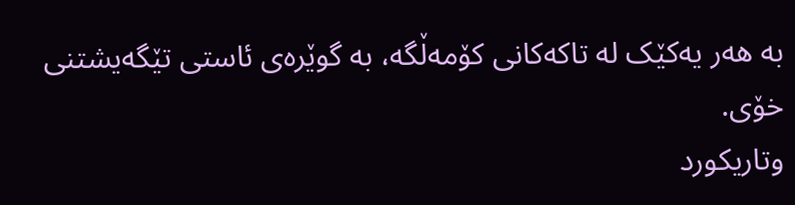بە هەر یەکێک لە تاکەکانی کۆمەڵگە، بە گوێرەی ئاستی تێگەیشتنی خۆی.
وتاریکورد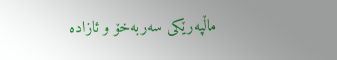ماڵپەرێکی سەربەخۆ و ئازادە